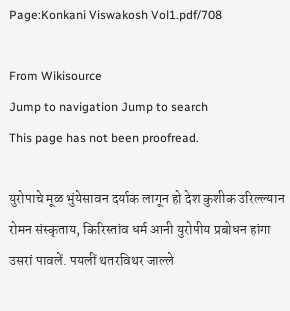Page:Konkani Viswakosh Vol1.pdf/708

From Wikisource
Jump to navigation Jump to search
This page has not been proofread.

युरोपाचे मूळ भुंयेसावन दर्याक लागून हो देश कुशीक उरिल्ल्यान रोमन संस्कृताय, किरिस्तांव धर्म आनी युरोपीय प्रबोधन हांगा उसरां पावलें. पयलीं थतरविथर जाल्ले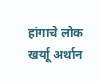हांगाचे लोक खर्याू अर्थान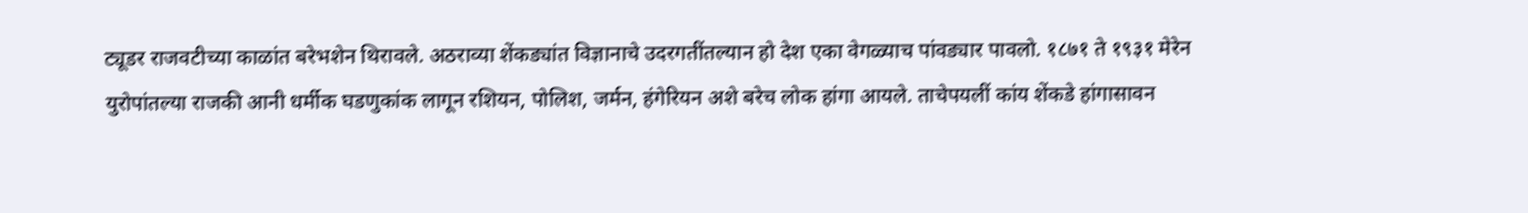ट्यूडर राजवटीच्या काळांत बरेभशेन थिरावले. अठराव्या शेंकड्यांत विज्ञानाचे उदरगतींतल्यान हो देश एका वेगळ्याच पांवड्यार पावलो. १८७१ ते १९३१ मेरेन युरोपांतल्या राजकी आनी धर्मीक घडणुकांक लागून रशियन, पोलिश, जर्मन, हंगेरियन अशे बरेच लोक हांगा आयले. ताचेपयलीं कांय शेंकडे हांगासावन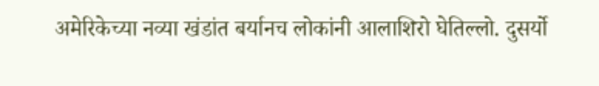अमेरिकेच्या नव्या खंडांत बर्यानच लोकांनी आलाशिरो घेतिल्लो. दुसर्यो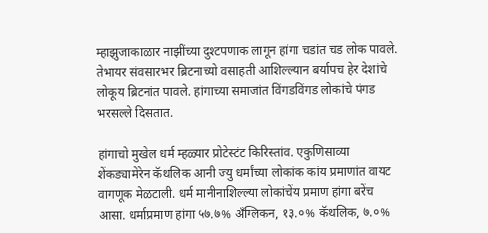म्हाझुजाकाळार नाझींच्या दुश्टपणाक लागून हांगा चडांत चड लोक पावले. तेभायर संवसारभर ब्रिटनाच्यो वसाहती आशिल्ल्यान बर्यापच हेर देशांचे लोकूय ब्रिटनांत पावले. हांगाच्या समाजांत विंगडविंगड लोकांचे पंगड भरसल्ले दिसतात.

हांगाचो मुखेल धर्म म्हळ्यार प्रोटेस्टंट किरिस्तांव. एकुणिसाव्या शेंकड्यामेरेन कॅथलिक आनी ज्यु धर्मांच्या लोकांक कांय प्रमाणांत वायट वागणूक मेळटाली. धर्म मानीनाशिल्ल्या लोकांचेंय प्रमाण हांगा बरेंच आसा. धर्माप्रमाण हांगा ५७.७% अँग्लिकन, १३.०% कॅथलिक, ७.०%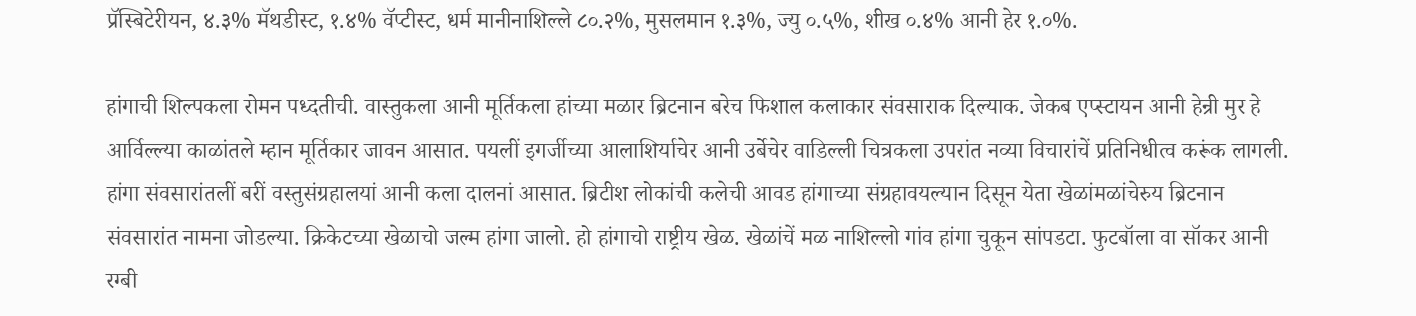प्रॅस्बिटेरीयन, ४.३% मॅथडीस्ट, १.४% वॅप्टीस्ट, धर्म मानीनाशिल्ले ८०.२%, मुसलमान १.३%, ज्यु ०.५%, शीख ०.४% आनी हेर १.०%.

हांगाची शिल्पकला रोमन पध्दतीची. वास्तुकला आनी मूर्तिकला हांच्या मळार ब्रिटनान बरेच फिशाल कलाकार संवसाराक दिल्याक. जेकब एप्स्टायन आनी हेन्री मुर हे आर्विल्ल्या काळांतले म्हान मूर्तिकार जावन आसात. पयलीं इगर्जीच्या आलाशिर्याचेर आनी उर्बेचेर वाडिल्ली चित्रकला उपरांत नव्या विचारांचें प्रतिनिधीत्व करूंक लागली. हांगा संवसारांतलीं बरीं वस्तुसंग्रहालयां आनी कला दालनां आसात. ब्रिटीश लोकांची कलेची आवड हांगाच्या संग्रहावयल्यान दिसून येता खेळांमळांचेरुय ब्रिटनान संवसारांत नामना जोडल्या. क्रिकेटच्या खेळाचो जल्म हांगा जालो. हो हांगाचो राष्ट्रीय खेळ. खेळांचें मळ नाशिल्लो गांव हांगा चुकून सांपडटा. फुटबॉला वा सॉकर आनी रग्बी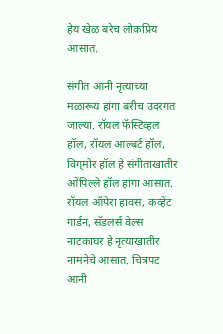हेय खेळ बरेच लोकप्रिय आसात.

संगीत आनी नृत्याच्या मळारूय हांगा बरीच उदरगत जाल्या. रॉयल फॅस्टिव्हल हॉल, रॉयल आल्बर्ट हॉल, विग्‌मोर हॉल हे संगीताखातीर ओंपिल्ले हॉल हांगा आसात. रॉयल ऑपेरा हावस, कव्हेंट गार्डन, सॅडलर्स वेल्स नाटकाघर हे नृत्याखातीर नामनेचे आसात. चित्रपट आनी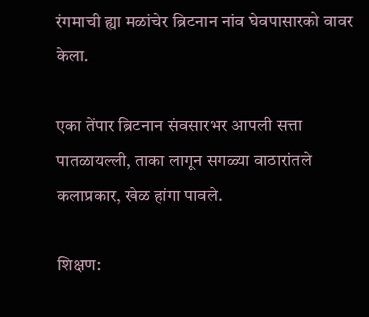रंगमाची ह्या मळांचेर ब्रिटनान नांव घेवपासारको वावर केला.

एका तेंपार ब्रिटनान संवसारभर आपली सत्ता पातळायल्ली, ताका लागून सगळ्या वाठारांतले कलाप्रकार, खेळ हांगा पावले.

शिक्षण: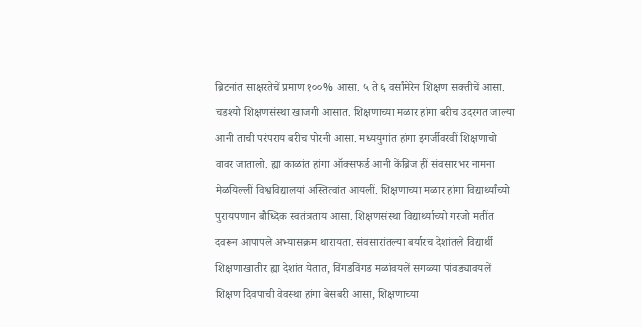ब्रिटनांत साक्षरतेचें प्रमाण १००% आसा. ५ ते ६ वर्सांमेरेन शिक्षण सक्तीचें आसा. चडश्यो शिक्षणसंस्था खाजगी आसात. शिक्षणाच्या मळार हांगा बरीच उदरगत जाल्या आनी ताची परंपराय बरीच पोरनी आसा. मध्ययुगांत हांगा इगर्जीवरवीं शिक्षणाचो वावर जातालो. ह्या काळांत हांगा ऑक्सफर्ड आनी केंब्रिज हीं संवसारभर नामना मेळयिल्लीं विश्वविद्यालयां अस्तित्वांत आयलीं. शिक्षणाच्या मळार हांगा विद्यार्थ्यांच्यो पुरायपणान बौध्दिक स्वतंत्रताय आसा. शिक्षणसंस्था विद्यार्थ्याच्यो गरजो मतींत दवरून आपापले अभ्यासक्रम थारायता. संवसारांतल्या बर्यारच देशांतले विद्यार्थी शिक्षणाखातीर ह्या देशांत येतात, विंगडविंगड मळांवयलें सगळ्या पांवड्यावयलें शिक्षण दिवपाची वेवस्था हांगा बेसबरी आसा, शिक्षणाच्या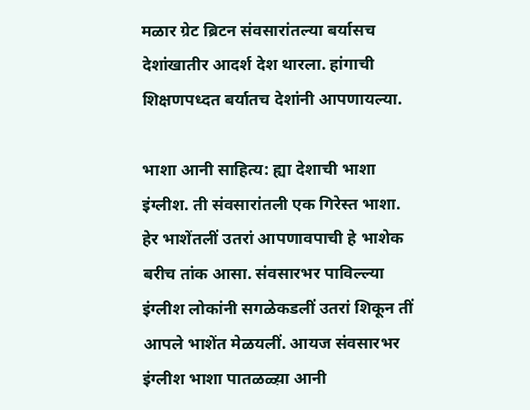मळार ग्रेट ब्रिटन संवसारांतल्या बर्यासच देशांखातीर आदर्श देश थारला. हांगाची शिक्षणपध्दत बर्यातच देशांनी आपणायल्या.

भाशा आनी साहित्य: ह्या देशाची भाशा इंग्लीश. ती संवसारांतली एक गिरेस्त भाशा. हेर भाशेंतलीं उतरां आपणावपाची हे भाशेक बरीच तांक आसा. संवसारभर पाविल्ल्या इंग्लीश लोकांनी सगळेकडलीं उतरां शिकून तीं आपले भाशेंत मेळयलीं. आयज संवसारभर इंग्लीश भाशा पातळळ्य़ा आनी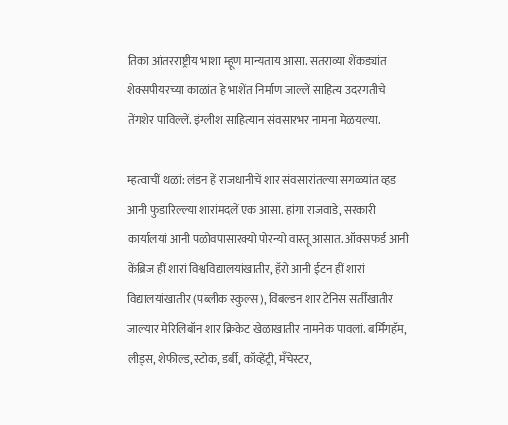तिका आंतरराष्ट्रीय भाशा म्हूण मान्यताय आसा. सतराव्या शेंकड्यांत शेक्सपीयरच्या काळांत हे भाशेंत निर्माण जाल्लें साहित्य उदरगतीचे तेंगशेर पाविल्लें. इंग्लीश साहित्यान संवसारभर नामना मेळयल्या.

म्हत्वाचीं थळां: लंडन हें राजधानीचें शार संवसारांतल्या सगळ्यांत व्हड आनी फुडारिल्ल्या शारांमदलें एक आसा. हांगा राजवाडे, सरकारी कार्यालयां आनी पळोवपासारक्यो पोरन्यो वास्तू आसात. ऑक्सफर्ड आनी केंब्रिज हीं शारां विश्वविद्यालयांखातीर, हॅरो आनी ईटन हीं शारां विद्यालयांखातीर (पब्लीक स्कुल्स), विंबल्डन शार टेनिस सर्तींखातीर जाल्यार मेरिलिबॉन शार क्रिकेट खेळाखातीर नामनेक पावलां. बर्मिंगहॅम, लीड्‌स, शेफील्ड, स्टोक, डर्बी, कॉव्हेंट्री, मँचेस्टर,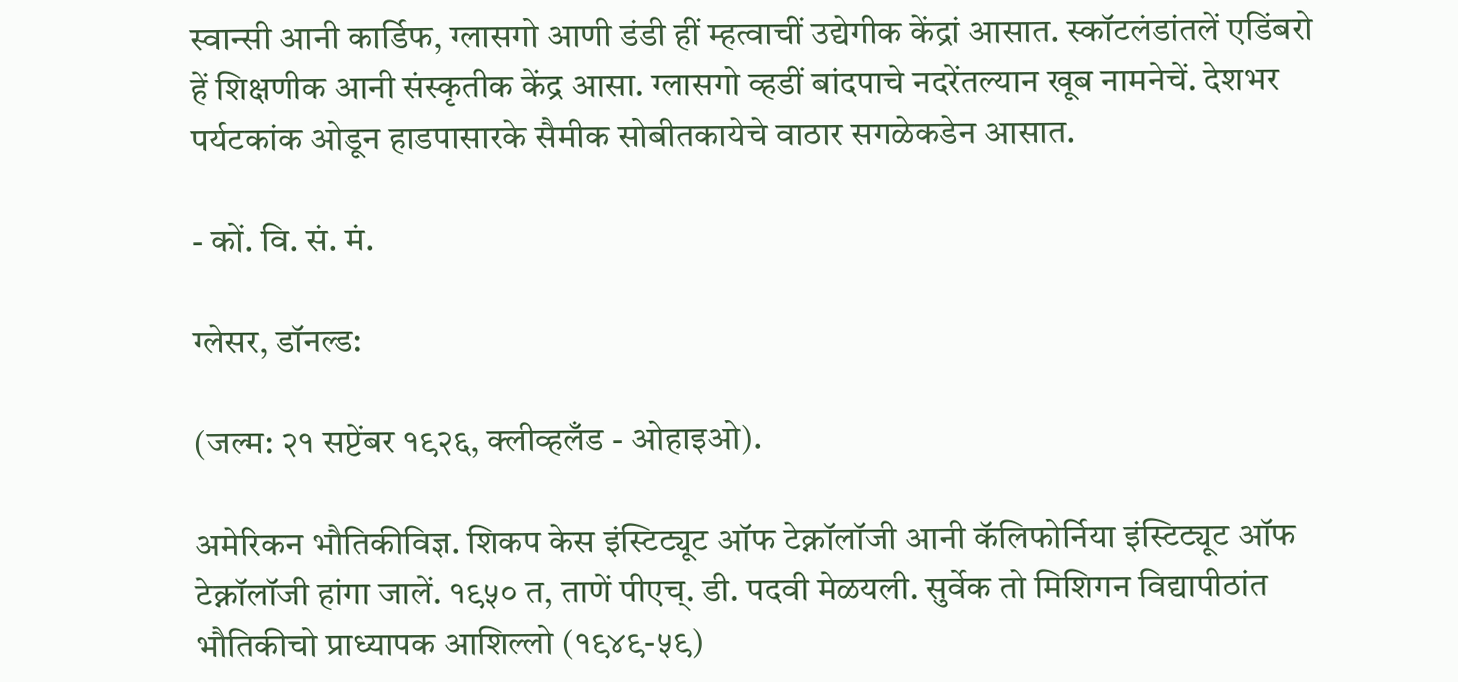स्वान्सी आनी कार्डिफ, ग्लासगो आणी डंडी हीं म्हत्वाचीं उद्येगीक केंद्रां आसात. स्कॉटलंडांतलें एडिंबरो हें शिक्षणीक आनी संस्कृतीक केंद्र आसा. ग्लासगो व्हडीं बांदपाचे नदरेंतल्यान खूब नामनेचें. देशभर पर्यटकांक ओडून हाडपासारके सैमीक सोबीतकायेचे वाठार सगळेकडेन आसात.

- कों. वि. सं. मं.

ग्लेसर, डॉनल्ड:

(जल्म: २१ सप्टेंबर १९२६, क्लीव्हलँड - ओहाइओ).

अमेरिकन भौतिकीविज्ञ. शिकप केस इंस्टिट्यूट ऑफ टेक्नॉलॉजी आनी कॅलिफोर्निया इंस्टिट्यूट ऑफ टेक्नॉलॉजी हांगा जालें. १९५० त, ताणें पीएच्‌. डी. पदवी मेळयली. सुर्वेक तो मिशिगन विद्यापीठांत भौतिकीचो प्राध्यापक आशिल्लो (१९४९-५९)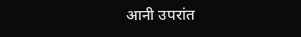आनी उपरांत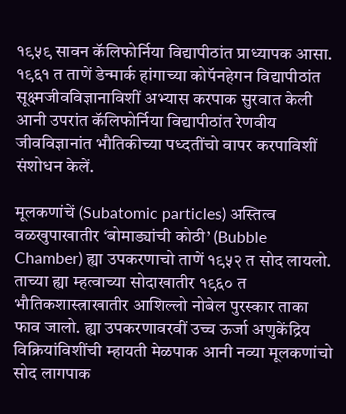१९५९ सावन कॅलिफोर्निया विद्यापीठांत प्राध्यापक आसा. १९६१ त ताणें डेन्मार्क हांगाच्या कोपॅनहेगन विद्यापीठांत सूक्ष्मजीवविज्ञानाविशीं अभ्यास करपाक सुरवात केली आनी उपरांत कॅलिफोर्निया विद्यापीठांत रेणवीय जीवविज्ञानांत भौतिकीच्या पध्दतींचो वापर करपाविशीं संशोधन केलें.

मूलकणांचें (Subatomic particles) अस्तित्व वळखुपाखातीर ‘बोमाड्यांची कोठी’ (Bubble Chamber) ह्या उपकरणाचो ताणें १९५२ त सोद लायलो. ताच्या ह्या म्हत्वाच्या सोदाखातीर १९६० त भौतिकशास्त्राखातीर आशिल्लो नोबेल पुरस्कार ताका फाव जालो. ह्या उपकरणावरवीं उच्च ऊर्जा अणुकेंद्रिय विक्रियांविशींची म्हायती मेळपाक आनी नव्या मूलकणांचो सोद लागपाक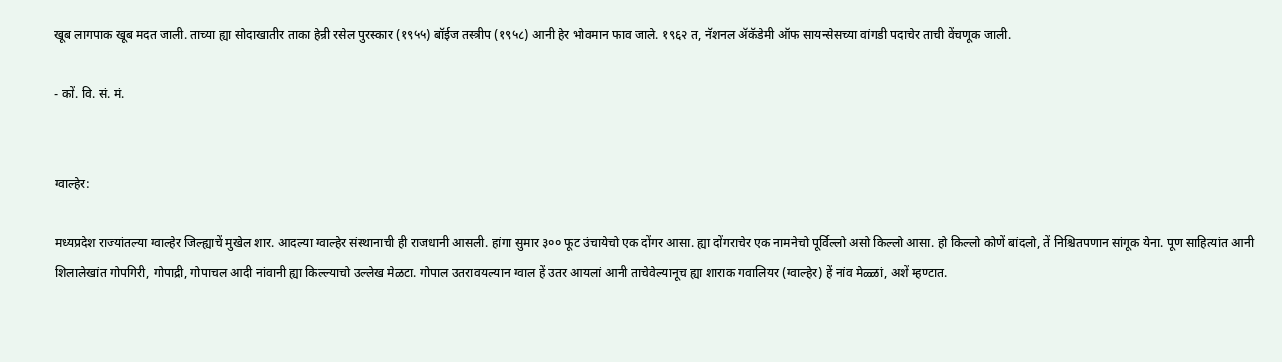खूब लागपाक खूब मदत जाली. ताच्या ह्या सोदाखातीर ताका हेन्री रसेल पुरस्कार (१९५५) बॉईज तस्त्रीप (१९५८) आनी हेर भोवमान फाव जाले. १९६२ त, नॅशनल ॲकॅडेमी ऑफ सायन्सेसच्या वांगडी पदाचेर ताची वेंचणूक जाली.

- कों. वि. सं. मं.


ग्वाल्हेर:

मध्यप्रदेश राज्यांतल्या ग्वाल्हेर जिल्ह्याचें मुखेल शार. आदल्या ग्वाल्हेर संस्थानाची ही राजधानी आसली. हांगा सुमार ३०० फूट उंचायेचो एक दोंगर आसा. ह्या दोंगराचेर एक नामनेचो पूर्विल्लो असो किल्लो आसा. हो किल्लो कोणें बांदलो, तें निश्चितपणान सांगूक येना. पूण साहित्यांत आनी शिलालेखांत गोपगिरी, गोपाद्री, गोपाचल आदी नांवानी ह्या किल्ल्याचो उल्लेख मेळटा. गोपाल उतरावयल्यान ग्वाल हें उतर आयलां आनी ताचेवेल्यानूच ह्या शाराक गवालियर (ग्वाल्हेर) हें नांव मेळ्ळां, अशें म्हण्टात.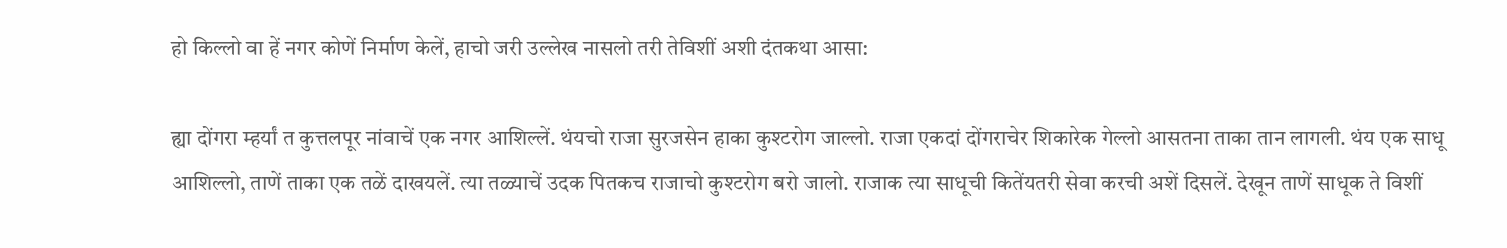हो किल्लो वा हें नगर कोणें निर्माण केलें, हाचो जरी उल्लेख नासलो तरी तेविशीं अशी दंतकथा आसा:

ह्या दोंगरा म्हर्यां त कुत्तलपूर नांवाचें एक नगर आशिल्लें. थंयचो राजा सुरजसेन हाका कुश्टरोग जाल्लो. राजा एकदां दोंगराचेर शिकारेक गेल्लो आसतना ताका तान लागली. थंय एक साधू आशिल्लो, ताणें ताका एक तळें दाखयलें. त्या तळ्याचें उदक पितकच राजाचो कुश्टरोग बरो जालो. राजाक त्या साधूची कितेंयतरी सेवा करची अशें दिसलें. देखून ताणें साधूक ते विशीं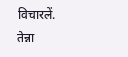विचारलें. तेन्ना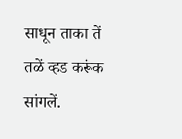साधून ताका तें तळें व्हड करूंक सांगलें.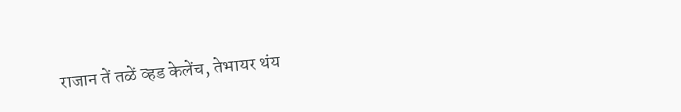राजान तें तळें व्हड केलेंच, तेभायर थंय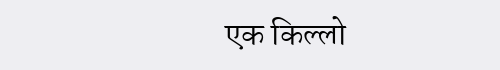एक किल्लो